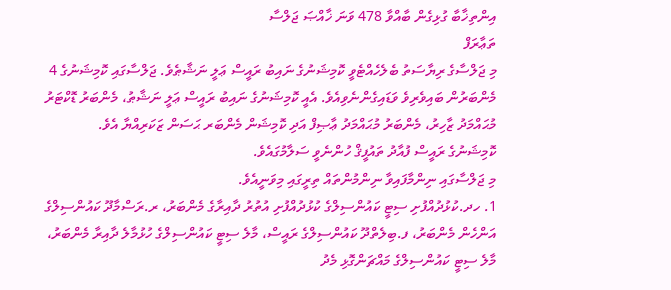އިންތިޚާބާ ގުޅިގެން ބާއްވާ 478 ވަނަ ޚާއްޞަ ޖަލްސާ
ތަޢާރަފް
މި ޖަލްސާގެ ރިޔާސަތު ބެލެހެއްޓެވީ ކޮމިޝަނުގެ ނައިބު ރައީސް ޢަލީ ނަޝާޠެވެ. ޖަލްސާގައި ކޮމިޝަނުގެ 4 މެންބަރުން ބައިވެރިވެ ވަޑައިގެންނެވިއެވެ. އެއީ ކޮމިޝަނުގެ ނައިބު ރައީސް ޢަލީ ނަޝާޠު، މެންބަރު ޑޮކްޓަރު މުޙައްމަދު ޒާހިރު، މެންބަރު މުޙައްމަދު ޢާޞިފް އަދި ކޮމިޝަން މެންބަރ ޙަސަން ޒަކަރިއްޔާ އެވެ.
ކޮމިޝަނުގެ ރައީސް ފުއާދު ތައުފީޤް ހުންނެވީ ސަލާމުގައެވެ.
މި ޖަލްސާގައި ނިންމާފައިވާ ނިންމުންތައް ތިރީގައި މިވަނީއެވެ.
1. ހދ.ކުޅުދުއްފުށި ސިޓީ ކައުންސިލްގެ ކުޅުދުއްފުށި އުތުރު ދާއިރާގެ މެންބަރު، ރ.ރަސްމާދޫ ކައުންސިލްގެ އަންހެން މެންބަރު، ފ.ބިލެތްދޫ ކައުންސިލްގެ ރައީސް، މާލެ ސިޓީ ކައުންސިލްގެ ހުޅުމާލެ ދާއިރާ މެންބަރު، މާލެ ސިޓީ ކައުންސިލްގެ މައްޗަންގޮޅި މެދު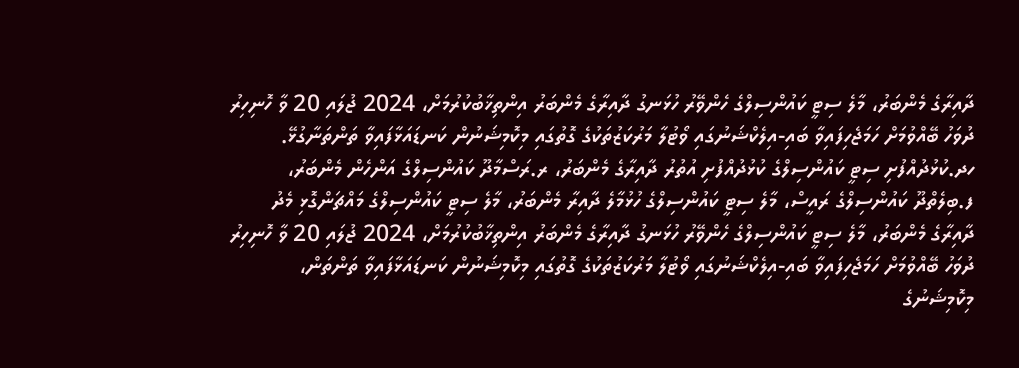ދާއިރާގެ މެންބަރު، މާލެ ސިޓީ ކައުންސިލްގެ ހެންވޭރު ހުޅަނގު ދާއިރާގެ މެންބަރު އިންތިޚާބުކުރުމަށް، 2024 ޖުލައި 20 ވާ ހޮނިހިރު ދުވަހު ބޭއްވުމަށް ހަމަޖެހިފައިވާ ބައި-އިލެކްޝަނުގައި ވޯޓުލާ މަރުކަޒުތަކުގެ ގޮތުގައި މިކޮމިޝަނުން ކަނޑައަޅާފައިވާ ތަންތަނާގުޅޭ.
ހދ.ކުޅުދުއްފުށި ސިޓީ ކައުންސިލްގެ ކުޅުދުއްފުށި އުތުރު ދާއިރާގެ މެންބަރު، ރ.ރަސްމާދޫ ކައުންސިލްގެ އަންހެން މެންބަރު، ފ.ބިލެތްދޫ ކައުންސިލްގެ ރައީސް، މާލެ ސިޓީ ކައުންސިލްގެ ހުޅުމާލެ ދާއިރާ މެންބަރު، މާލެ ސިޓީ ކައުންސިލްގެ މައްޗަންގޮޅި މެދު ދާއިރާގެ މެންބަރު، މާލެ ސިޓީ ކައުންސިލްގެ ހެންވޭރު ހުޅަނގު ދާއިރާގެ މެންބަރު އިންތިޚާބުކުރުމަށް، 2024 ޖުލައި 20 ވާ ހޮނިހިރު ދުވަހު ބޭއްވުމަށް ހަމަޖެހިފައިވާ ބައި-އިލެކްޝަނުގައި ވޯޓުލާ މަރުކަޒުތަކުގެ ގޮތުގައި މިކޮމިޝަނުން ކަނޑައަޅާފައިވާ ތަންތަން، މިކޮމިޝަނުގެ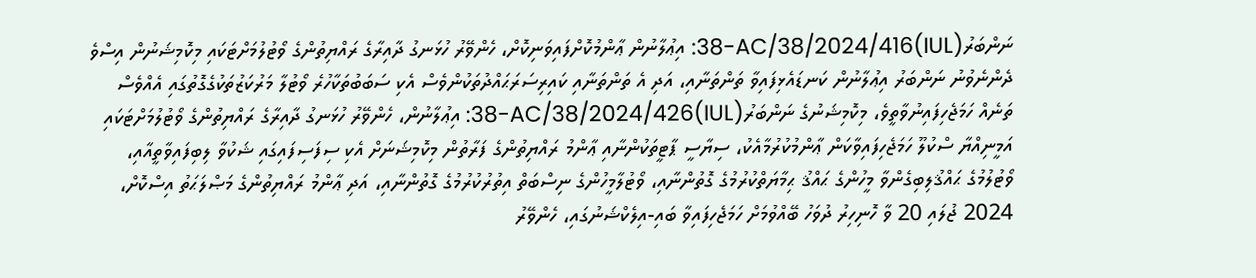ނަންބަރު(IUL)38-AC/38/2024/416: އިޢުލާނުން ޢާންމުކޮށްފައިވަނިކޮށް، ހެންވޭރު ހުޅަނގު ދާއިރާގެ ރައްޔިތުންގެ ވޯޓުލުމަށްޓަކައި މިކޮމިޝަނުން އިސްވެ ދެންނެވުނު ނަންބަރު އިޢުލާނުން ކަނޑައެޅިފައިވާ ތަންތަނާއި، އަދި އެ ތަންތަނާއި ކައިރިސަރަޙައްދުތަކުންވެސް އެކި ސަބަބުތަކާހުރެ ވޯޓުލާ މަރުކަޒުތަކުގެގޮތުގައި އެއްވެސް ތަނެއް ހަމަޖެހިފައިނުވާތީވެ، މިކޮމިޝަނުގެ ނަންބަރު(IUL)38-AC/38/2024/426: އިޢުލާނުން، ހެންވޭރު ހުޅަނގު ދާއިރާގެ ރައްޔިތުންގެ ވޯޓުލުމަށްޓަކައި އަމީނިއްޔާ ސްކުލޫ ހަމަޖެހިފައިވާކަން ޢާންމުކުރުމާއެކު، ސިޔާސީ ޕާޓީތަކުންނާއި ޢާންމު ރައްޔިތުންގެ ފަރާތުން މިކޮމިޝަނަށް އެކި ސިފަސިފައިގައި ޝަކުވާ ލިބިފައިވާތީއާއި، ވޯޓުލުމުގެ ޙައްޤުލިބިގެންވާ މީހުންގެ ޙައްޤު ޙިމާޔަތްކުރުމުގެ ގޮތުންނާއި، ވޯޓުލާމީހުންގެ ނިސްބަތް އިތުރުކުރުމުގެ ގޮތުންނާއި، އަދި ޢާންމު ރައްޔިތުންގެ މަޞްލަޙަތު އިސްކޮށް، 2024 ޖުލައި 20 ވާ ހޮނިހިރު ދުވަހު ބޭއްވުމަށް ހަމަޖެހިފައިވާ ބައި-އިލެކްޝަނުގައި، ހެންވޭރު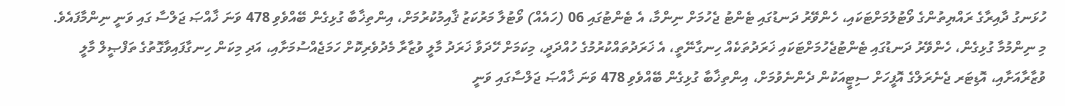ހުޅަނގު ދާއިރާގެ ރައްޔިތުންގެ ވޯޓުލުމަށްޓަކައި، ހެންވޭރު ދަނޑުގައި ޓެންޓު ޖެހުމަށް ނިންމާ، އެ ޓެންޓުގައި 06 (ހައެއް) ވޯޓުލާ މަރުކަޒު ޤާއިމުކުރުމަށް، އިންތިޚާބާ ގުޅިގެން ބޭއްވެވި 478 ވަނަ ޚާއްޞަ ޖަލްސާ ގައި ވަނީ ނިންމާފައެވެ.
މި ނިންމުމާ ގުޅިގެން، ހެންވޭރު ދަނޑުގައި ޓެންޓުޖެހުމަށްޓަކައި ޚަރަދުތަކެއް ހިނގާނޭތީ، އެ ޚަރަދުތައްކުރުމުގެ ހުއްދަދީ، މިކަމަށް ހޭދަވާ ޚަރަދު މާލީ ވުޒާރާ މެދުވެރިކޮށް ހަމަޖެއްސުމަށާއި، އަދި މިކަން ހިނގާފައިވާގޮތުގެ ތަފްޞީލް މާލީ ވުޒާރާއަށާއި، އޮޑިޓަރ ޖެނެރަލްގެ އޮފީހަށް ސިޓީއަކުން ދެންނެވުމަށް، އިންތިޚާބާ ގުޅިގެން ބޭއްވެވި 478 ވަނަ ޚާއްޞަ ޖަލްސާގައި ވަނީ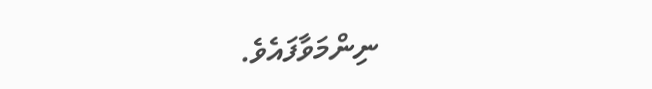ނިންމަވާފައެވެ.